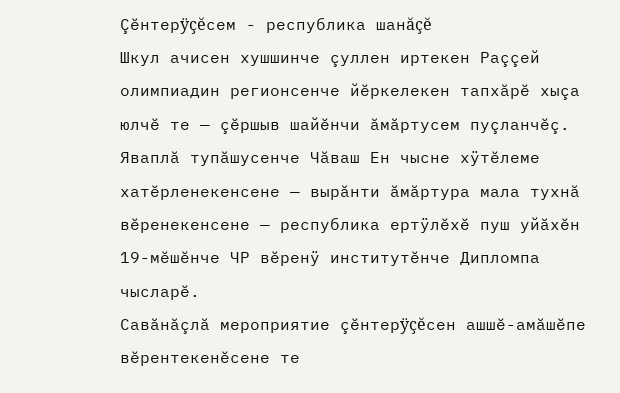Çĕнтерÿçĕсем - республика шанăçĕ
Шкул ачисен хушшинче çуллен иртекен Раççей олимпиадин регионсенче йĕркелекен тапхăрĕ хыçа юлчĕ те — çĕршыв шайĕнчи ăмăртусем пуçланчĕç. Яваплă тупăшусенче Чăваш Ен чысне хÿтĕлеме хатĕрленекенсене — вырăнти ăмăртура мала тухнă вĕренекенсене — республика ертÿлĕхĕ пуш уйăхĕн 19-мĕшĕнче ЧР вĕренÿ институтĕнче Дипломпа чысларĕ.
Савăнăçлă мероприятие çĕнтерÿçĕсен ашшĕ-амăшĕпе вĕрентекенĕсене те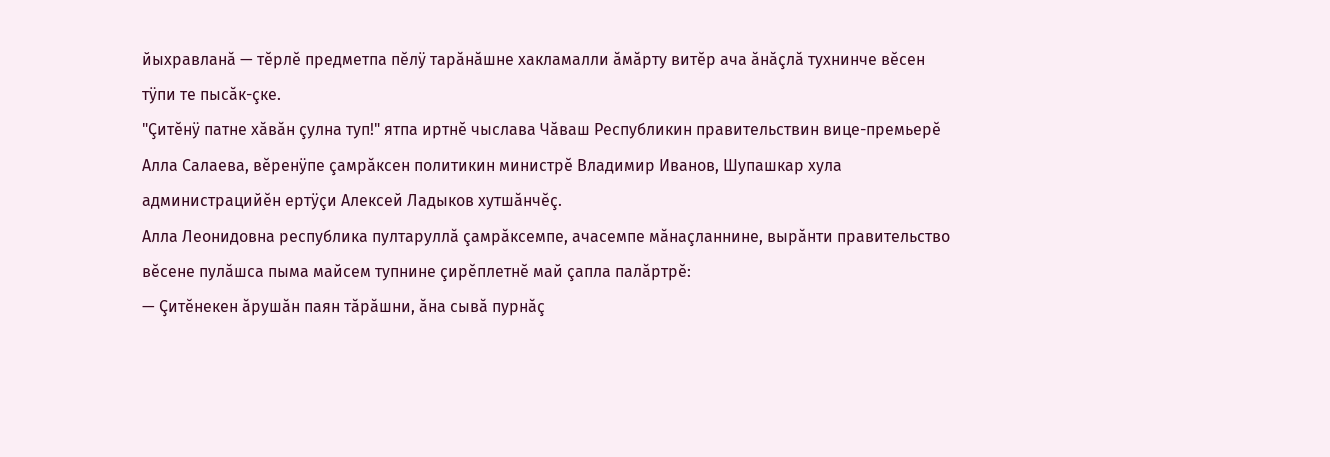йыхравланă — тĕрлĕ предметпа пĕлÿ тарăнăшне хакламалли ăмăрту витĕр ача ăнăçлă тухнинче вĕсен тÿпи те пысăк-çке.
"Çитĕнÿ патне хăвăн çулна туп!" ятпа иртнĕ чыслава Чăваш Республикин правительствин вице-премьерĕ Алла Салаева, вĕренÿпе çамрăксен политикин министрĕ Владимир Иванов, Шупашкар хула администрацийĕн ертÿçи Алексей Ладыков хутшăнчĕç.
Алла Леонидовна республика пултаруллă çамрăксемпе, ачасемпе мăнаçланнине, вырăнти правительство вĕсене пулăшса пыма майсем тупнине çирĕплетнĕ май çапла палăртрĕ:
— Çитĕнекен ăрушăн паян тăрăшни, ăна сывă пурнăç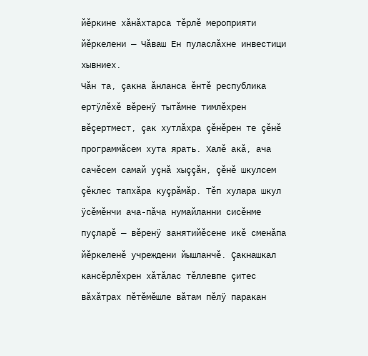йĕркине хăнăхтарса тĕрлĕ мероприяти йĕркелени — Чăваш Ен пуласлăхне инвестици хывниех.
Чăн та, çакна ăнланса ĕнтĕ республика ертÿлĕхĕ вĕренÿ тытăмне тимлĕхрен вĕçертмест, çак хутлăхра çĕнĕрен те çĕнĕ программăсем хута ярать. Халĕ акă, ача сачĕсем самай уçнă хыççăн, çĕнĕ шкулсем çĕклес тапхăра куçрăмăр. Тĕп хулара шкул ÿсĕмĕнчи ача-пăча нумайланни сисĕнме пуçларĕ — вĕренÿ занятийĕсене икĕ сменăпа йĕркеленĕ учреждени йышланчĕ. Çакнашкал кансĕрлĕхрен хăтăлас тĕллевпе çитес вăхăтрах пĕтĕмĕшле вăтам пĕлÿ паракан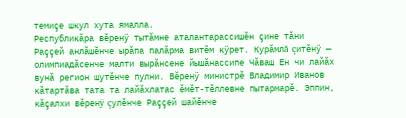темиçе шкул хута ямалла.
Республикăра вĕренÿ тытăмне аталантарассишĕн çине тăни Раççей анлăшĕнче ырăпа палăрма витĕм кÿрет. Курăмлă çитĕнÿ — олимпиадăсенче малти вырăнсене йышăнассипе Чăваш Ен чи лайăх вунă регион шутĕнче пулни. Вĕренÿ министрĕ Владимир Иванов кăтартăва тата та лайăхлатас ĕмĕт-тĕллевне пытармарĕ. Эппин, кăçалхи вĕренÿ çулĕнче Раççей шайĕнче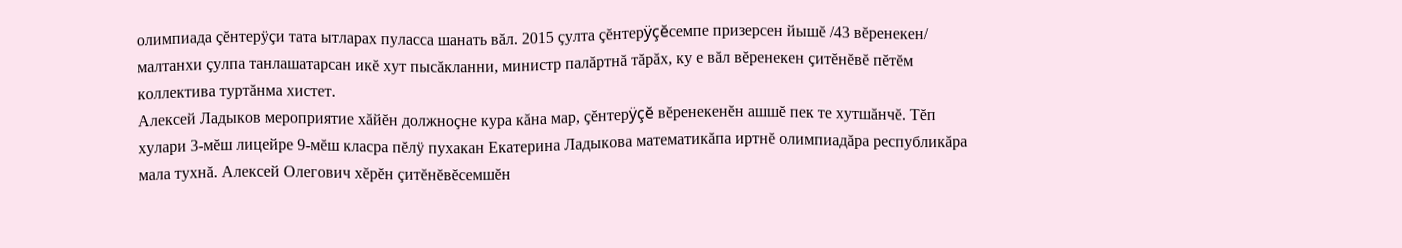олимпиада çĕнтерÿçи тата ытларах пуласса шанать вăл. 2015 çулта çĕнтерÿçĕсемпе призерсен йышĕ /43 вĕренекен/ малтанхи çулпа танлашатарсан икĕ хут пысăкланни, министр палăртнă тăрăх, ку е вăл вĕренекен çитĕнĕвĕ пĕтĕм коллектива туртăнма хистет.
Алексей Ладыков мероприятие хăйĕн должноçне кура кăна мар, çĕнтерÿçĕ вĕренекенĕн ашшĕ пек те хутшăнчĕ. Тĕп хулари 3-мĕш лицейре 9-мĕш класра пĕлÿ пухакан Екатерина Ладыкова математикăпа иртнĕ олимпиадăра республикăра мала тухнă. Алексей Олегович хĕрĕн çитĕнĕвĕсемшĕн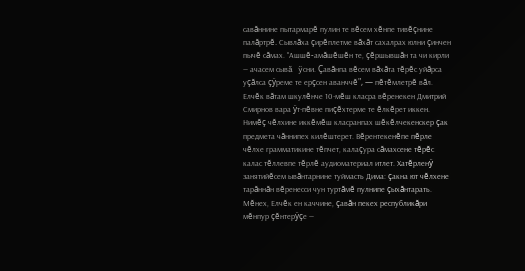савăннине пытармарĕ пулин те вĕсем хĕнпе тивĕçнине палăртрĕ. Сывлăха çирĕплетме вăхăт сахалрах юлни çинчен пычĕ сăмах. "Ашшĕ-амăшĕшĕн те, çĕршывшăн та чи кирли — ачасем сывă ÿсни. Çавăнпа вĕсем вăхăта тĕрĕс уйăрса уçăлса çÿреме те ерçсен аванччĕ", — пĕтĕмлетрĕ вăл.
Елчĕк вăтам шкулĕнче 10-мĕш класра вĕренекен Дмитрий Смирнов вара ÿт-пĕвне пиçĕхтерме те ĕлкĕрет иккен. Нимĕç чĕлхине иккĕмĕш класранпах шĕкĕлчекенскер çак предмета чăннипех килĕштерет. Вĕрентекенĕпе пĕрле чĕлхе грамматикине тĕпчет, калаçура сăмахсене тĕрĕс калас тĕллевпе тĕрлĕ аудиоматериал итлет. Хатĕрленÿ занятийĕсем ывăнтарнине туймасть Дима: çакна ют чĕлхене тарăннăн вĕренесси чун туртăмĕ пулнипе çыхăнтарать.
Мĕнех, Елчĕк ен каччине, çавăн пекех республикăри мĕнпур çĕнтерÿçе —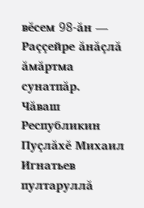вĕсем 98-ăн — Раççейре ăнăçлă ăмăртма сунатпăр.
Чăваш Республикин Пуçлăхĕ Михаил Игнатьев пултаруллă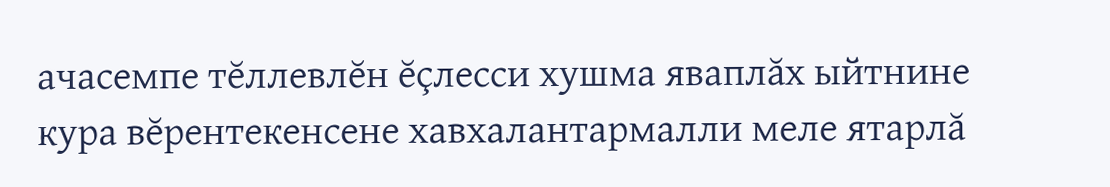ачасемпе тĕллевлĕн ĕçлесси хушма яваплăх ыйтнине кура вĕрентекенсене хавхалантармалли меле ятарлă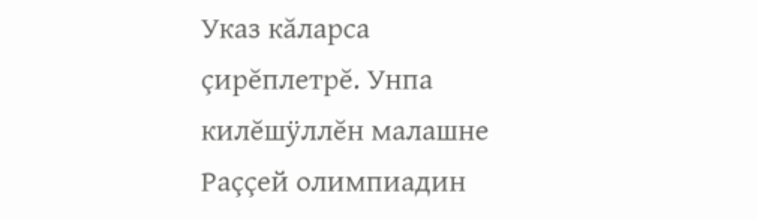Указ кăларса çирĕплетрĕ. Унпа килĕшÿллĕн малашне Раççей олимпиадин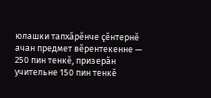юлашки тапхăрĕнче çĕнтернĕ ачан предмет вĕрентекенне — 250 пин тенкĕ, призерăн учительне 150 пин тенкĕ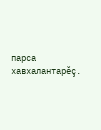парса хавхалантарĕç.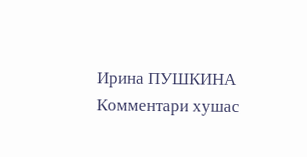Ирина ПУШКИНА
Комментари хушас